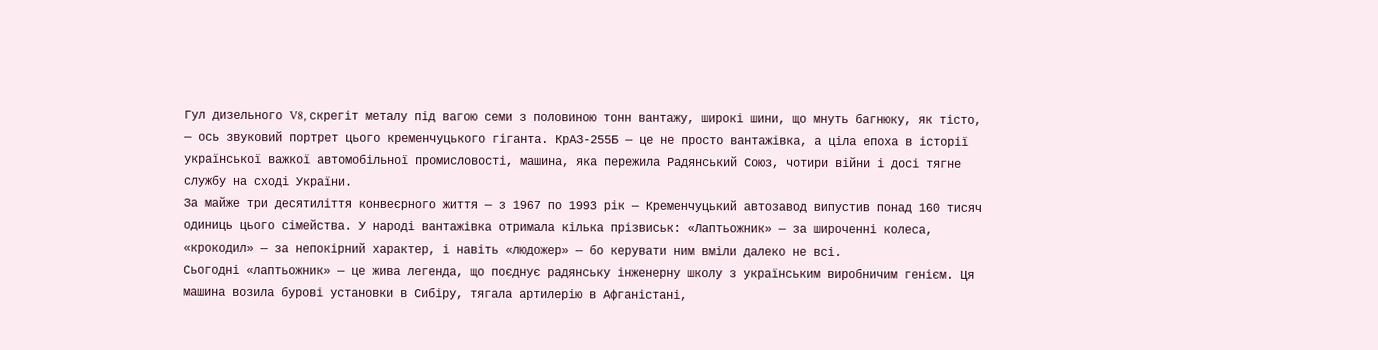Гул дизельного V8, скрегіт металу під вагою семи з половиною тонн вантажу, широкі шини, що мнуть багнюку, як тісто, — ось звуковий портрет цього кременчуцького гіганта. КрАЗ-255Б — це не просто вантажівка, а ціла епоха в історії української важкої автомобільної промисловості, машина, яка пережила Радянський Союз, чотири війни і досі тягне службу на сході України.
За майже три десятиліття конвеєрного життя — з 1967 по 1993 рік — Кременчуцький автозавод випустив понад 160 тисяч одиниць цього сімейства. У народі вантажівка отримала кілька прізвиськ: «Лаптьожник» — за широченні колеса, «крокодил» — за непокірний характер, і навіть «людожер» — бо керувати ним вміли далеко не всі.
Сьогодні «лаптьожник» — це жива легенда, що поєднує радянську інженерну школу з українським виробничим генієм. Ця машина возила бурові установки в Сибіру, тягала артилерію в Афганістані,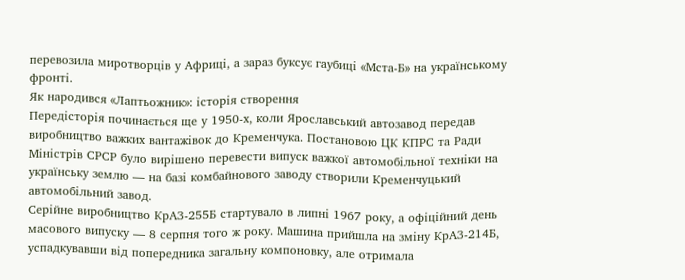перевозила миротворців у Африці, а зараз буксує гаубиці «Мста-Б» на українському фронті.
Як народився «Лаптьожник»: історія створення
Передісторія починається ще у 1950-х, коли Ярославський автозавод передав виробництво важких вантажівок до Кременчука. Постановою ЦК КПРС та Ради Міністрів СРСР було вирішено перевести випуск важкої автомобільної техніки на українську землю — на базі комбайнового заводу створили Кременчуцький автомобільний завод.
Серійне виробництво КрАЗ-255Б стартувало в липні 1967 року, а офіційний день масового випуску — 8 серпня того ж року. Машина прийшла на зміну КрАЗ-214Б, успадкувавши від попередника загальну компоновку, але отримала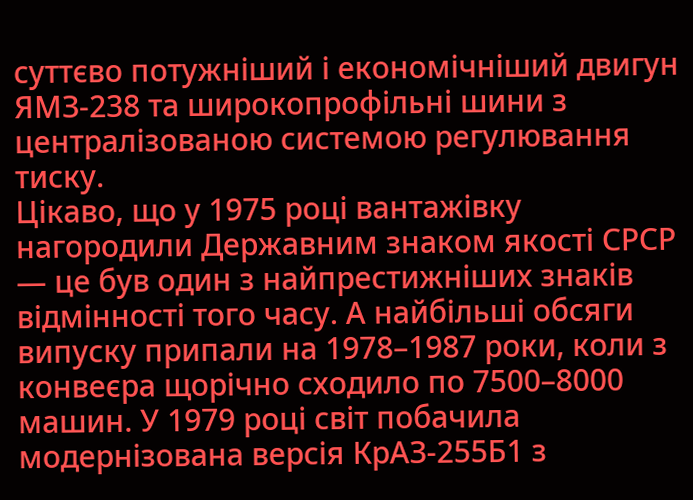суттєво потужніший і економічніший двигун ЯМЗ-238 та широкопрофільні шини з централізованою системою регулювання тиску.
Цікаво, що у 1975 році вантажівку нагородили Державним знаком якості СРСР — це був один з найпрестижніших знаків відмінності того часу. А найбільші обсяги випуску припали на 1978–1987 роки, коли з конвеєра щорічно сходило по 7500–8000 машин. У 1979 році світ побачила модернізована версія КрАЗ-255Б1 з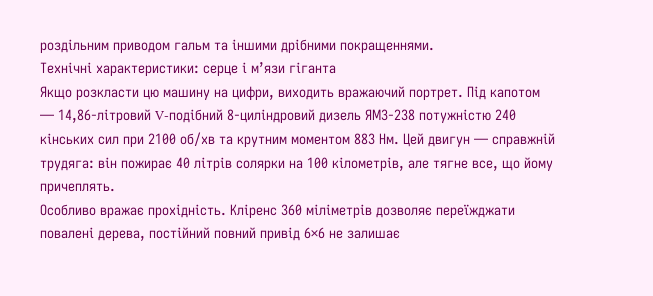роздільним приводом гальм та іншими дрібними покращеннями.
Технічні характеристики: серце і м’язи гіганта
Якщо розкласти цю машину на цифри, виходить вражаючий портрет. Під капотом — 14,86-літровий V-подібний 8-циліндровий дизель ЯМЗ-238 потужністю 240 кінських сил при 2100 об/хв та крутним моментом 883 Нм. Цей двигун — справжній трудяга: він пожирає 40 літрів солярки на 100 кілометрів, але тягне все, що йому причеплять.
Особливо вражає прохідність. Кліренс 360 міліметрів дозволяє переїжджати поваленi дерева, постійний повний привід 6×6 не залишає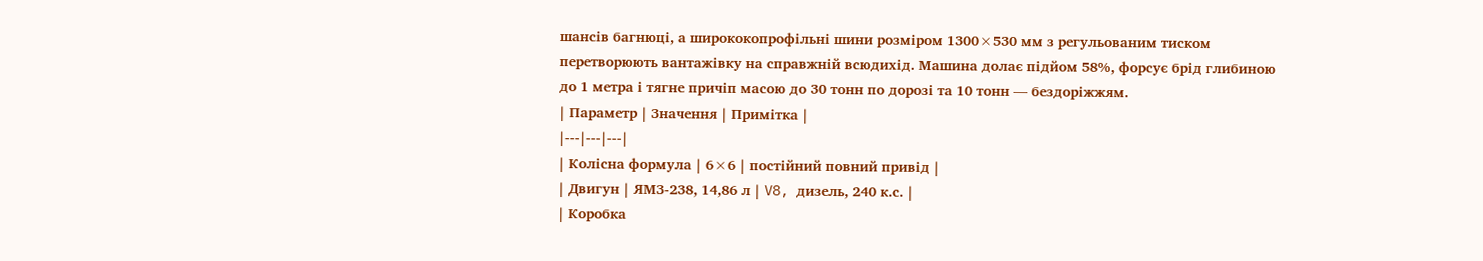шансів багнюці, а ширококопрофільні шини розміром 1300×530 мм з регульованим тиском перетворюють вантажівку на справжній всюдихід. Машина долає підйом 58%, форсує брід глибиною до 1 метра і тягне причіп масою до 30 тонн по дорозі та 10 тонн — бездоріжжям.
| Параметр | Значення | Примітка |
|---|---|---|
| Колісна формула | 6×6 | постійний повний привід |
| Двигун | ЯМЗ-238, 14,86 л | V8, дизель, 240 к.с. |
| Коробка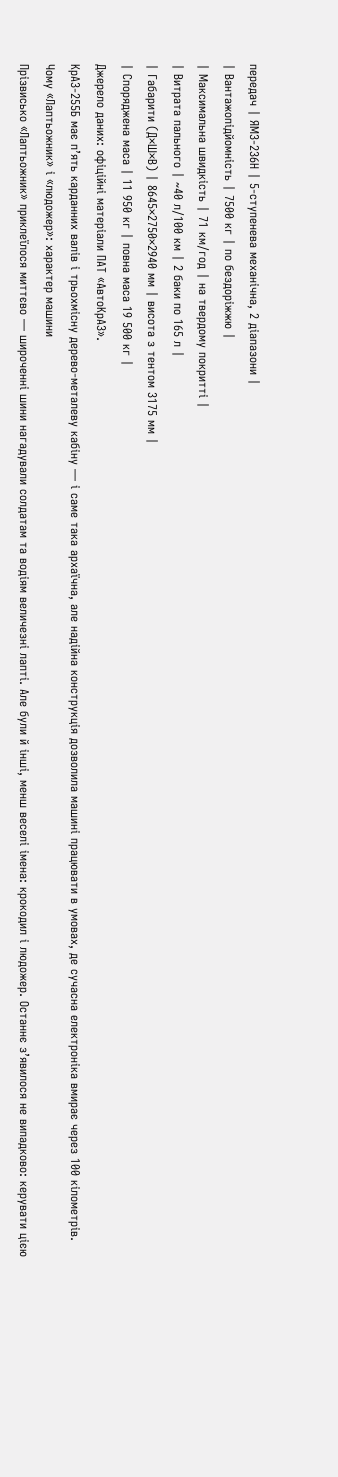передач | ЯМЗ-236Н | 5-ступенева механічна, 2 діапазони |
| Вантажопідйомність | 7500 кг | по бездоріжжю |
| Максимальна швидкість | 71 км/год | на твердому покритті |
| Витрата пального | ~40 л/100 км | 2 баки по 165 л |
| Габарити (Д×Ш×В) | 8645×2750×2940 мм | висота з тентом 3175 мм |
| Споряджена маса | 11 950 кг | повна маса 19 500 кг |
Джерело даних: офіційні матеріали ПАТ «АвтоКрАЗ».
КрАЗ-255Б має п’ять карданних валів і трьохмісну дерево-металеву кабіну — і саме така архаїчна, але надійна конструкція дозволила машині працювати в умовах, де сучасна електроніка вмирає через 100 кілометрів.
Чому «Лаптьожник» і «людожер»: характер машини
Прізвисько «Лаптьожник» приклеїлося миттєво — широченні шини нагадували солдатам та водіям величезні лапті. Але були й інші, менш веселі імена: крокодил і людожер. Останнє з’явилося не випадково: керувати цією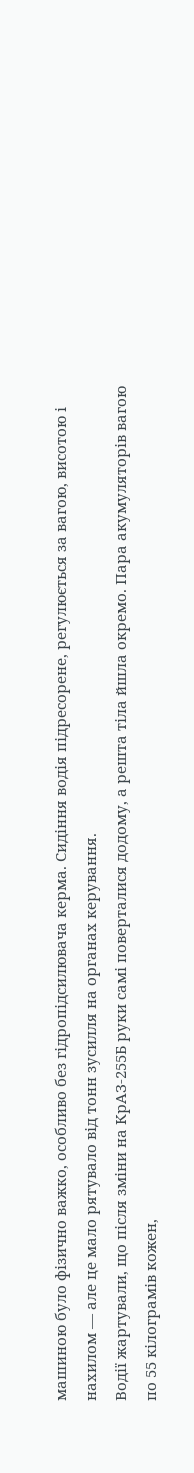машиною було фізично важко, особливо без гідропідсилювача керма. Сидіння водія підресорене, регулюється за вагою, висотою і нахилом — але це мало рятувало від тонн зусилля на органах керування.
Водії жартували, що після зміни на КрАЗ-255Б руки самі поверталися додому, а решта тіла йшла окремо. Пара акумуляторів вагою по 55 кілограмів кожен,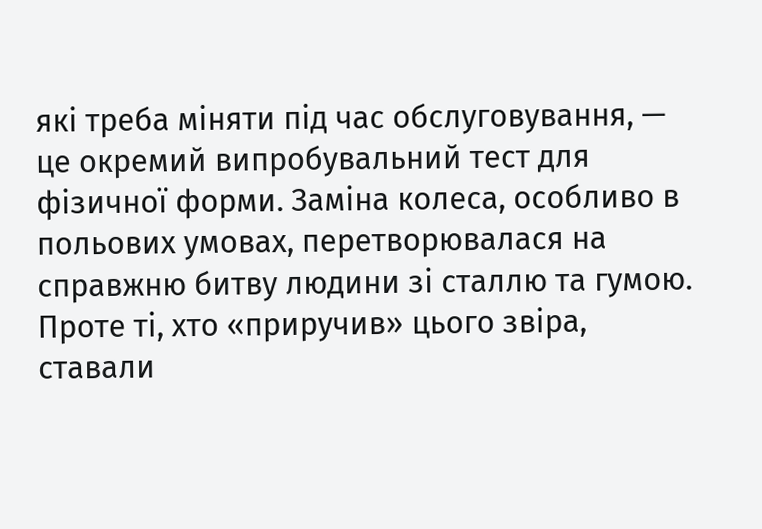які треба міняти під час обслуговування, — це окремий випробувальний тест для фізичної форми. Заміна колеса, особливо в польових умовах, перетворювалася на справжню битву людини зі сталлю та гумою.
Проте ті, хто «приручив» цього звіра, ставали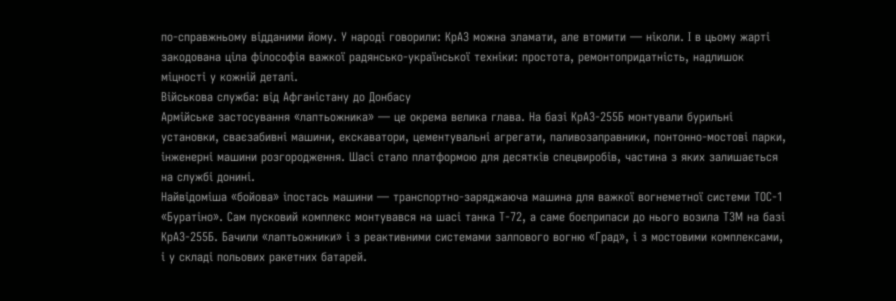по-справжньому відданими йому. У народі говорили: КрАЗ можна зламати, але втомити — ніколи. І в цьому жарті закодована ціла філософія важкої радянсько-української техніки: простота, ремонтопридатність, надлишок міцності у кожній деталі.
Військова служба: від Афганістану до Донбасу
Армійське застосування «лаптьожника» — це окрема велика глава. На базі КрАЗ-255Б монтували бурильні установки, сваєзабивні машини, екскаватори, цементувальні агрегати, паливозаправники, понтонно-мостові парки, інженерні машини розгородження. Шасі стало платформою для десятків спецвиробів, частина з яких залишається на службі донині.
Найвідоміша «бойова» іпостась машини — транспортно-заряджаюча машина для важкої вогнеметної системи ТОС-1 «Буратіно». Сам пусковий комплекс монтувався на шасі танка Т-72, а саме боєприпаси до нього возила ТЗМ на базі КрАЗ-255Б. Бачили «лаптьожники» і з реактивними системами залпового вогню «Град», і з мостовими комплексами, і у складі польових ракетних батарей.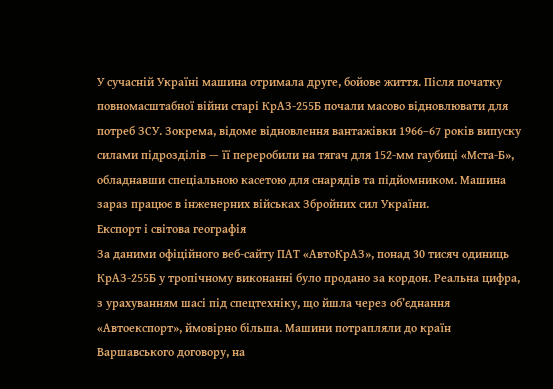У сучасній Україні машина отримала друге, бойове життя. Після початку повномасштабної війни старі КрАЗ-255Б почали масово відновлювати для потреб ЗСУ. Зокрема, відоме відновлення вантажівки 1966–67 років випуску силами підрозділів — її переробили на тягач для 152-мм гаубиці «Мста-Б», обладнавши спеціальною касетою для снарядів та підйомником. Машина зараз працює в інженерних військах Збройних сил України.
Експорт і світова географія
За даними офіційного веб-сайту ПАТ «АвтоКрАЗ», понад 30 тисяч одиниць КрАЗ-255Б у тропічному виконанні було продано за кордон. Реальна цифра, з урахуванням шасі під спецтехніку, що йшла через об’єднання «Автоекспорт», ймовірно більша. Машини потрапляли до країн Варшавського договору, на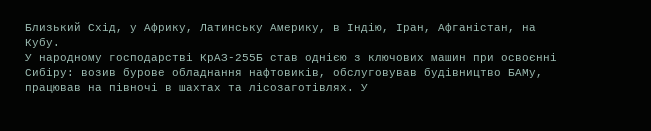Близький Схід, у Африку, Латинську Америку, в Індію, Іран, Афганістан, на Кубу.
У народному господарстві КрАЗ-255Б став однією з ключових машин при освоєнні Сибіру: возив бурове обладнання нафтовиків, обслуговував будівництво БАМу, працював на півночі в шахтах та лісозаготівлях. У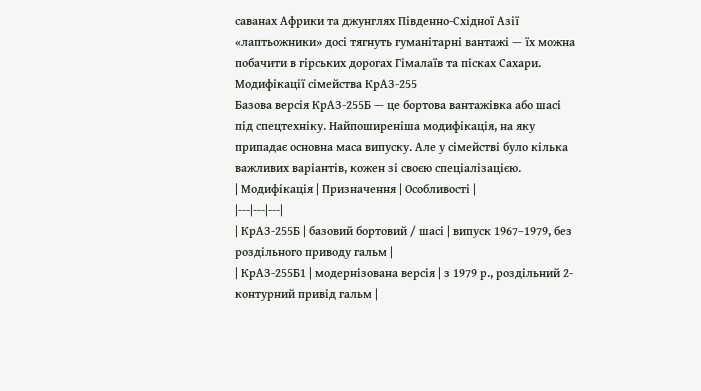саванах Африки та джунглях Південно-Східної Азії «лаптьожники» досі тягнуть гуманітарні вантажі — їх можна побачити в гірських дорогах Гімалаїв та пісках Сахари.
Модифікації сімейства КрАЗ-255
Базова версія КрАЗ-255Б — це бортова вантажівка або шасі під спецтехніку. Найпоширеніша модифікація, на яку припадає основна маса випуску. Але у сімействі було кілька важливих варіантів, кожен зі своєю спеціалізацією.
| Модифікація | Призначення | Особливості |
|---|---|---|
| КрАЗ-255Б | базовий бортовий / шасі | випуск 1967–1979, без роздільного приводу гальм |
| КрАЗ-255Б1 | модернізована версія | з 1979 р., роздільний 2-контурний привід гальм |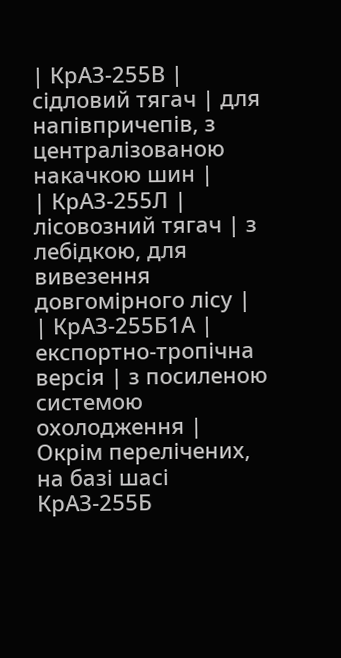| КрАЗ-255В | сідловий тягач | для напівпричепів, з централізованою накачкою шин |
| КрАЗ-255Л | лісовозний тягач | з лебідкою, для вивезення довгомірного лісу |
| КрАЗ-255Б1А | експортно-тропічна версія | з посиленою системою охолодження |
Окрім перелічених, на базі шасі КрАЗ-255Б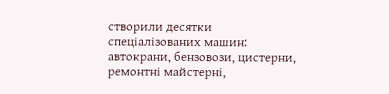створили десятки спеціалізованих машин: автокрани, бензовози, цистерни, ремонтні майстерні,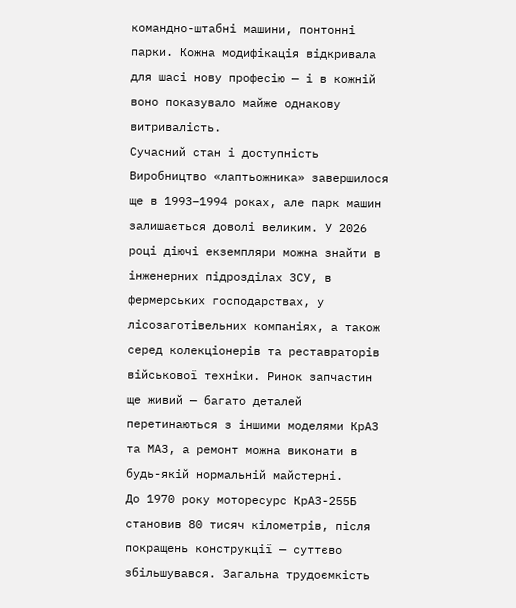командно-штабні машини, понтонні парки. Кожна модифікація відкривала для шасі нову професію — і в кожній воно показувало майже однакову витривалість.
Сучасний стан і доступність
Виробництво «лаптьожника» завершилося ще в 1993–1994 роках, але парк машин залишається доволі великим. У 2026 році діючі екземпляри можна знайти в інженерних підрозділах ЗСУ, в фермерських господарствах, у лісозаготівельних компаніях, а також серед колекціонерів та реставраторів військової техніки. Ринок запчастин ще живий — багато деталей перетинаються з іншими моделями КрАЗ та МАЗ, а ремонт можна виконати в будь-якій нормальній майстерні.
До 1970 року моторесурс КрАЗ-255Б становив 80 тисяч кілометрів, після покращень конструкції — суттєво збільшувався. Загальна трудоємкість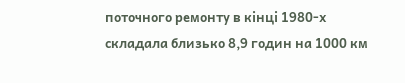поточного ремонту в кінці 1980-х складала близько 8,9 годин на 1000 км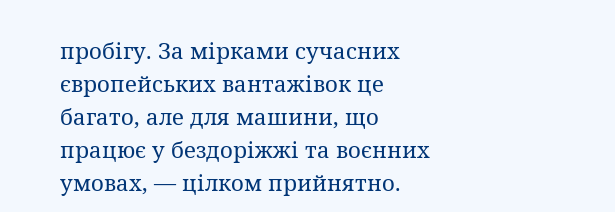пробігу. За мірками сучасних європейських вантажівок це багато, але для машини, що працює у бездоріжжі та воєнних умовах, — цілком прийнятно.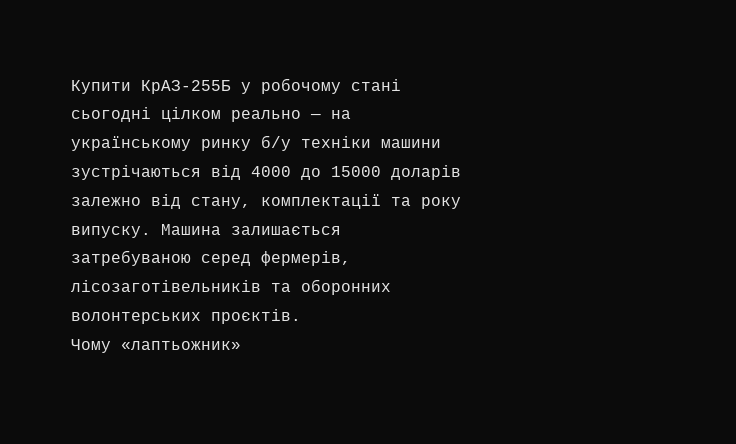Купити КрАЗ-255Б у робочому стані сьогодні цілком реально — на українському ринку б/у техніки машини зустрічаються від 4000 до 15000 доларів залежно від стану, комплектації та року випуску. Машина залишається затребуваною серед фермерів, лісозаготівельників та оборонних волонтерських проєктів.
Чому «лаптьожник»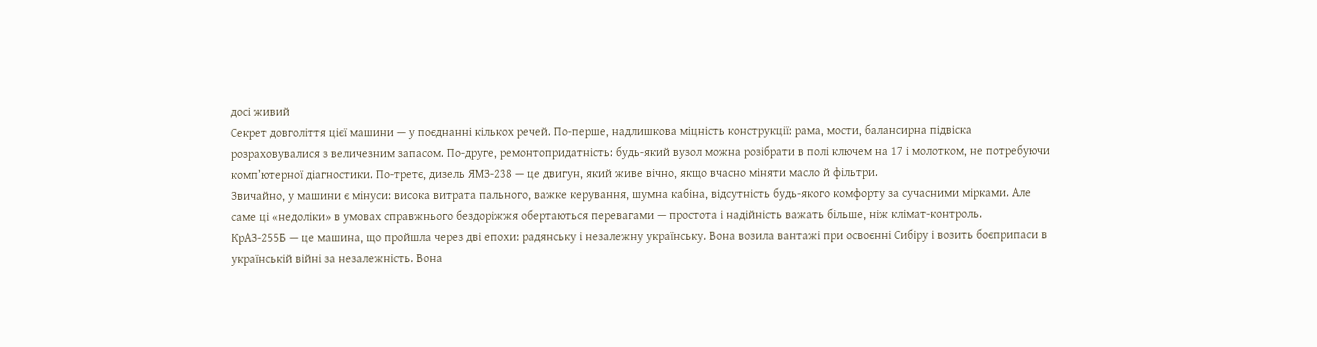досі живий
Секрет довголіття цієї машини — у поєднанні кількох речей. По-перше, надлишкова міцність конструкції: рама, мости, балансирна підвіска розраховувалися з величезним запасом. По-друге, ремонтопридатність: будь-який вузол можна розібрати в полі ключем на 17 і молотком, не потребуючи комп’ютерної діагностики. По-третє, дизель ЯМЗ-238 — це двигун, який живе вічно, якщо вчасно міняти масло й фільтри.
Звичайно, у машини є мінуси: висока витрата пального, важке керування, шумна кабіна, відсутність будь-якого комфорту за сучасними мірками. Але саме ці «недоліки» в умовах справжнього бездоріжжя обертаються перевагами — простота і надійність важать більше, ніж клімат-контроль.
КрАЗ-255Б — це машина, що пройшла через дві епохи: радянську і незалежну українську. Вона возила вантажі при освоєнні Сибіру і возить боєприпаси в українській війні за незалежність. Вона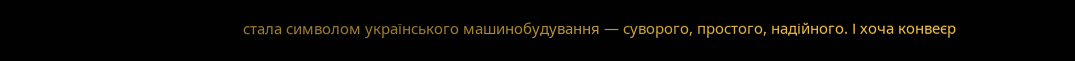стала символом українського машинобудування — суворого, простого, надійного. І хоча конвеєр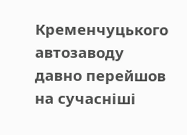Кременчуцького автозаводу давно перейшов на сучасніші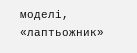моделі, «лаптьожник»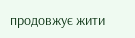продовжує жити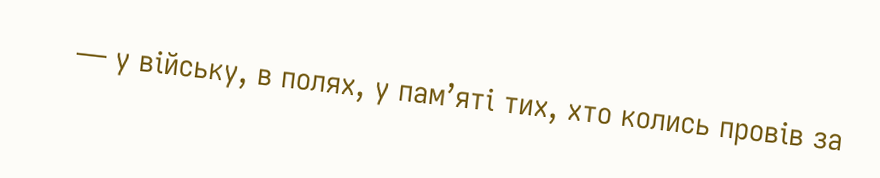— у війську, в полях, у пам’яті тих, хто колись провів за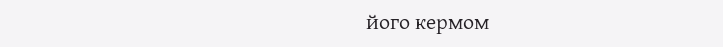його кермом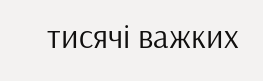тисячі важких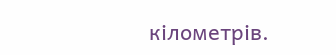кілометрів.